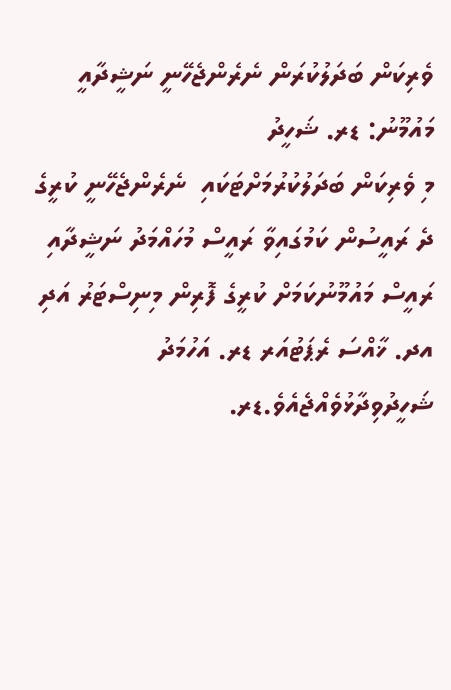ވެރިކަން ބަދަލުކުރަން ނެރެންޖެހޭނީ ނަޝީދާއީ މައުމޫނު: ޑރ. ޝަހީދު
މި ވެރިކަން ބަދަލުކުރުމަށްޓަކައި  ނެރެންޖެހޭނީ ކުރީގެ ދެ ރައީސުން ކަމުގައިވާ ރައީސް މުހައްމަދު ނަޝީދާއި ރައީސް މައުމޫނުކަމަށް ކުރީގެ ފޮރިން މިނިސްޓަރު އަދި އދ. ޚާއްސަ ރެޕަޓުއަރ ޑރ. އަހުމަދު ޝަހީދުވިދާޅުވެއްޖެއެވެ.ޑރ.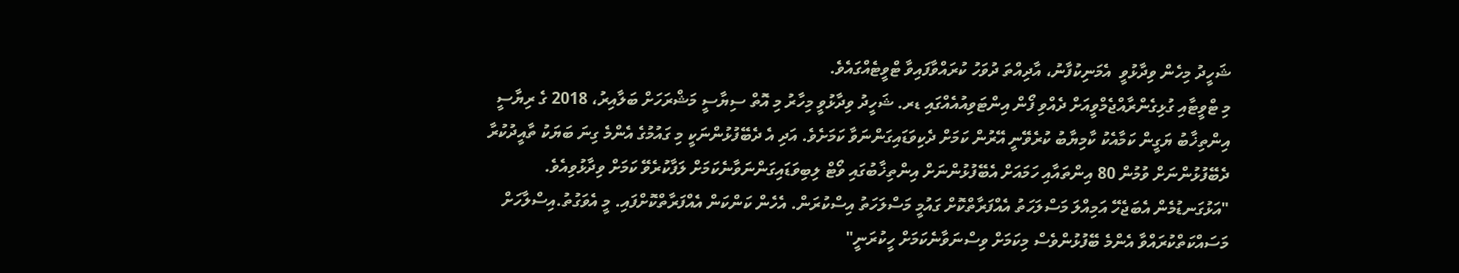ޝަހީދު މިހެން ވިދާޅުވީ  އެމަނިކުފާނު، އާދިއްތަ ދުވަހު ކުރައްވާފައިވާ ޓްވީޓެއްގައެވެ.
މި ޓްވީޓާއި ގުޅިގެންރާއްޖެމްވީއަށް ދެއްވި ފޯން އިންޓަވިއުއެއްގައި ޑރ. ޝަހީދު ވިދާޅުވީ މިހާރު މި އޮތް ސިޔާސީ މަޝްރަހަށް ބަލާއިރު، 2018 ގެ ރިޔާސީ އިންތިޚާބު ޔަގީން ކަމާއެކު ކާމިޔާބު ކުރެވޭނީ އޭރުން ކަމަށް ދެކިވަޑައިގަންނަވާ ކަމަށެވެ. އަދި އެ ދެބޭފުޅުންނަކީ މި ގައުމުގެ އެންމެ ގިނަ ބަޔަކު ތާއީދުކުރާ ދެބޭފުޅުންނަށް ވުމުން 80 އިންތައާއި ހަމައަށް އެބޭފުޅުންނަށް އިންތިޚާބުގައި ވޯޓް ލިބިވަޑައިގަންނަވާނެކަމަށް ލަފާކުރެވޭ ކަމަށް ވިދާޅުވިއެވެ.
"އަޅުގަނޑުމެން އެބަޖެހޭ އަމިއްލަ މަސްލަހަތު އެއްފަރާތްކޮށް ގައުމީ މަސްލަހަތު އިސްކުރަން. އެހެން ކަންކަން އެއްފަރާތްކޮށްފައި. މީ އެވަގުތު.އިސްލާހަށް މަސައްކަތްކުރައްވާ އެންމެ ބޭފުޅުންވެސް މިކަމަށް ވިސްނަވާނެކަމަށް ހީކުރަނީ"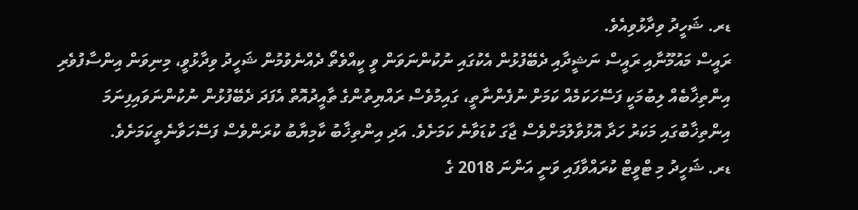ޑރ. ޝަހީދު ވިދާޅުވިއެވެ.
ރައީސް މައުމޫނާއި ރައީސް ނަޝީދާއި ދެބޭފުޅުން އެކުގައި ނުކުންނަވަން ވީ ކީއްވެތޯ ދެއްނެވުމުން ޝަހީދު ވިދާޅުވީ، މިނިވަން އިންސާފުވެރި އިންތިޚާބެއް ލިބުމަކީ ފަސޭހަކަމެއް ކަމަށް ނުފެންނާތީ، ގައިމުވެސް ރައްޔިތުންގެ ތާއީދުއޮތް އެފަދަ ދެބޭފުޅުން ނުކުންނަވައިފިނަމަ އިންތިޚާބުގައި މަކަރު ހަދާ އޮޅުވާލުމަށްވެސް ޖާގަ ކުޑަވާނެ ކަމަށެވެ. އަދި އިންތިޚާބު ކާމިޔާބު ކުރަންވެސް ފަސޭހަވާނެތީކަމަށެވެ.
ޑރ. ޝަހީދު މި ޓްވީޓް ކުރައްވާފައި ވަނީ އަންނަ 2018 ގެ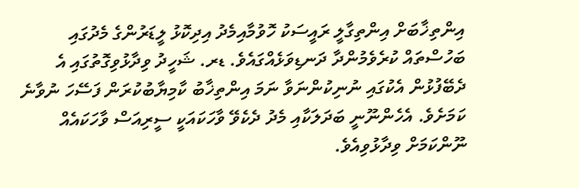އިންތިޚާބަށް އިންތިގާލީ ރައީސަކު ހޮވުމާއިމެދު އިދިކޮޅު ލީޑަރުންގެ މެދުގައި ބަހުސްތައް ކުރެވެމުންދާ ދަނޑިވަޅެއްގައެވެ. ޑރ. ޝަހީދު ވިދާޅުވިގޮތުގައި އެ ދެބޭފުޅުން އެކުގައި ނުނިކުންނަވާ ނަމަ އިންތިޚާބު ކާމިޔާބުކުރަން ފަސޭހަ ނުވާނެ ކަމަށެވެ. އެހެންނޫނީ ބަދަލަކާއި މެދު ދެކެވޭ ވާހަކައަކީ ސީރިއަސް ވާހަކައެއް ނޫންކަމަށް ވިދާޅުވިއެވެ.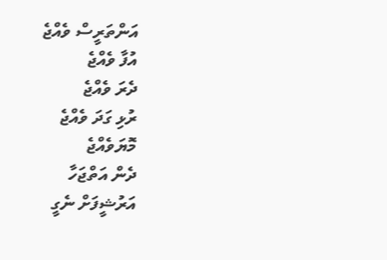އަންތަރީސް ވެއްޖެ
އުފާ ވެއްޖެ
ދެރަ ވެއްޖެ
ރުޅި ގަދަ ވެއްޖެ
މޮޔަވެއްޖެ
ދެން އަތްޖަހާ
އަރުޝީފަށް ނެގީ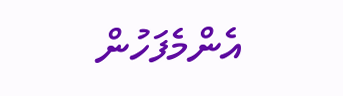އެންމެފަހުން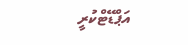އަޕްޑޭޓްކުރީ